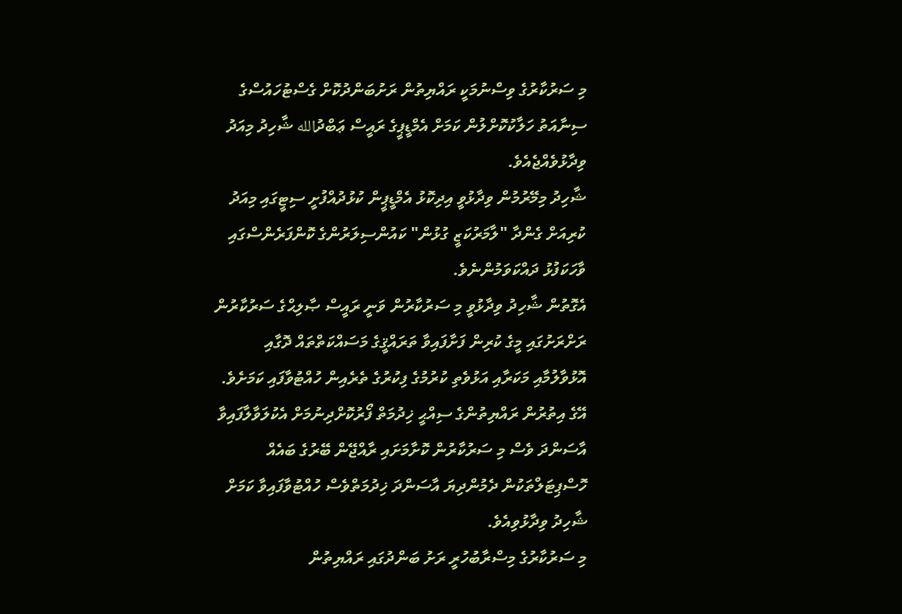މި ސަރުކާރުގެ ވިސްނުމަކީ ރައްޔިތުން ރަށުބަންދުކޮށް ގެސްޓުހައުސްގެ ސިނާއަތު ހަލާކުކޮށްލުން ކަމަށް އެމްޑީޕީގެ ރައީސް ޢަބްދުالله ޝާހިދު މިއަދު ވިދާޅުވެއްޖެއެވެ.
ޝާހިދު މިމޭރުމުން ވިދާޅުވީ އިދިކޮޅު އެމްޑީޕީން ކުޅުދުއްފުށީ ސިޓީގައި މިއަދު ކުރިއަށް ގެންދާ "ލާމަރުކަޒީ ގުޅުން" ކައުންސިލަރުންގެ ކޮންފަރެންސްގައި ވާހަކަފުޅު ދައްކަވަމުންނެވެ.
އެގޮތުން ޝާހިދު ވިދާޅުވީ މި ސަރުކާރުން ވަނީ ރައީސް ޞާލިޙްގެ ސަރުކާރުން ރަށްރަށުގައި މީގެ ކުރިން ފަށާފައިވާ ތަރައްޤީގެ މަސައްކަތްތައް ދޮގާއި އޮޅުވާލުމާއި މަކަރާއި އަޅުވެތި ކުރުމުގެ ފިކުރުގެ ތެރެއިން ހުއްޓުވާފައި ކަމަށެވެ. އޭގެ އިތުރުން ރައްޔިތުންގެ ސިއްޙީ ޚިދުމަތް ފޯރުކޮށްދިނުމަށް އެކުލަވާލާފައިވާ އާސަންދަ ވެސް މި ސަރުކާރުން ކޮށާމަށައި ރާއްޖޭން ބޭރުގެ ބައެއް ހޮސްޕިޓަލްތަކުން ދެމުންދިޔަ އާސަންދަ ޚިދުމަތްވެސް ހުއްޓުވާފައިވާ ކަމަށް ޝާހިދު ވިދާޅުވިއެވެ.
މި ސަރުކާރުގެ މިސްރާބުހުރީ ރަށު ބަންދުގައި ރައްޔިތުން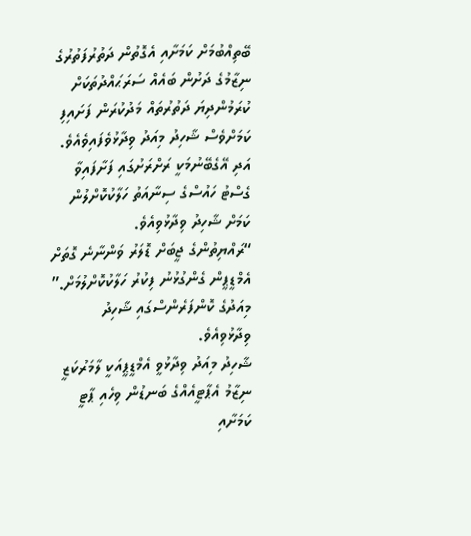ބޭތިއްބުމަށް ކަމަށާއި އެގޮތުން ދަތުރުފަތުރުގެ ނިޒާމުގެ ދަށުން ބައެއް ސަރަޙައްދުތަކަށް ކުރަމުންދިޔަ ދަތުރުތައް މަދުކުރަން ފަށައިފި ކަމަށްވެސް ޝާހިދު މިއަދު ވިދާޅުވެފައިވެއެވެ. އަދި އޭގެބޭނުމަކީ ރަށްރަށުގައި ފަށާފައިވާ ގެސްޓު ހައުސްގެ ސިނާއަތު ހަލާކުކޮށްލުން ކަމަށް ޝާހިދު ވިދާޅުވިއެވެ.
“ރައްޔިތުންގެ ޖީބަށް ޑޮލަރު ވަންނާނެ ގޮތަށް އެމްޑީޕީން ގެންގުޅުނު ފިކުރު ހަލާކުކޮށްލުމަށް.” މިއަދުގެ ކޮންފަރެންސްގައި ޝާހިދު ވިދާޅުވިއެވެ.
ޝާހިދު މިއަދު ވިދާޅުވީ އެމްޑީޕީއަކީ ލާމަރުކަޒީ ނިޒާމު އެޕާޓީއެއްގެ ބަނޑުން ވިހެއި ޕާޓީ ކަމަށާއި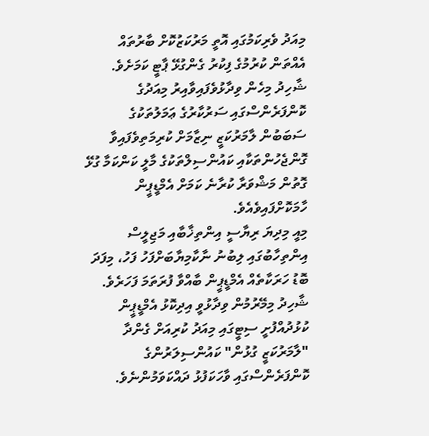މިއަދު ވެރިކަމުގައި އޮތީ މަރުކަޒުކޮށް ބާރުތައް އެއްތަން ކުރުމުގެ ފިކުރު ގެންގުޅޭ ޕާޓީ ކަމަށެވެ.
ޝާހިދު މިހެން ވިދާޅުވެފައިވާއިރު މިއަދުގެ ކޮންފަރެންސްގައި ސަރުކާރުގެ ޢަމަލުތަކުގެ ސަބަބުން ލާމަރުކަޒީ ނިޒާމަށް ކުރިމަތިވެފައިވާ ގޮންޖެހުންތަކާއި ކައުންސިލްތަކުގެ މާލީ ކަންކަމާ ގުޅޭ ގޮތުން މަޝްވަރާ ކުރާނެ ކަމަށް އެމްޑީޕީން ހާމަކޮށްފައިވެއެވެ.
މިއީ މިދިޔަ ރިޔާސީ އިންތިޚާބާއި މަޖިލީސް އިންތިހާބުގައި ލިބުނު ނާކާމިޔާބަށްފަހު ފަހު، މިފަދަ ބޮޑު ހަރަކާތެއް އެމްޑީޕީން ބާއްވާ ފުރަތަމަ ފަހަރެވެ.
ޝާހިދު މިމޭރުމުން ވިދާޅުވީ އިދިކޮޅު އެމްޑީޕީން ކުޅުދުއްފުށީ ސިޓީގައި މިއަދު ކުރިއަށް ގެންދާ "ލާމަރުކަޒީ ގުޅުން" ކައުންސިލަރުންގެ ކޮންފަރެންސްގައި ވާހަކަފުޅު ދައްކަވަމުންނެވެ.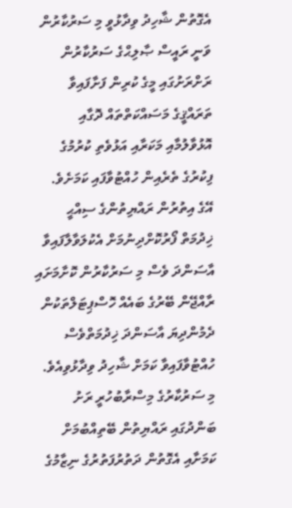އެގޮތުން ޝާހިދު ވިދާޅުވީ މި ސަރުކާރުން ވަނީ ރައީސް ޞާލިޙްގެ ސަރުކާރުން ރަށްރަށުގައި މީގެ ކުރިން ފަށާފައިވާ ތަރައްޤީގެ މަސައްކަތްތައް ދޮގާއި އޮޅުވާލުމާއި މަކަރާއި އަޅުވެތި ކުރުމުގެ ފިކުރުގެ ތެރެއިން ހުއްޓުވާފައި ކަމަށެވެ. އޭގެ އިތުރުން ރައްޔިތުންގެ ސިއްޙީ ޚިދުމަތް ފޯރުކޮށްދިނުމަށް އެކުލަވާލާފައިވާ އާސަންދަ ވެސް މި ސަރުކާރުން ކޮށާމަށައި ރާއްޖޭން ބޭރުގެ ބައެއް ހޮސްޕިޓަލްތަކުން ދެމުންދިޔަ އާސަންދަ ޚިދުމަތްވެސް ހުއްޓުވާފައިވާ ކަމަށް ޝާހިދު ވިދާޅުވިއެވެ.
މި ސަރުކާރުގެ މިސްރާބުހުރީ ރަށު ބަންދުގައި ރައްޔިތުން ބޭތިއްބުމަށް ކަމަށާއި އެގޮތުން ދަތުރުފަތުރުގެ ނިޒާމުގެ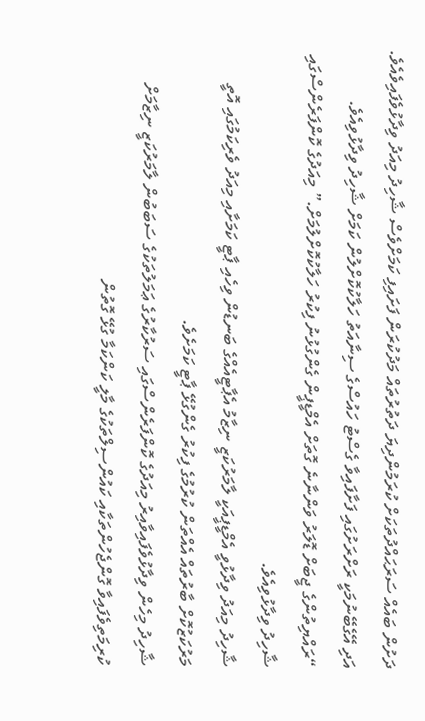ދަށުން ބައެއް ސަރަޙައްދުތަކަށް ކުރަމުންދިޔަ ދަތުރުތައް މަދުކުރަން ފަށައިފި ކަމަށްވެސް ޝާހިދު މިއަދު ވިދާޅުވެފައިވެއެވެ. އަދި އޭގެބޭނުމަކީ ރަށްރަށުގައި ފަށާފައިވާ ގެސްޓު ހައުސްގެ ސިނާއަތު ހަލާކުކޮށްލުން ކަމަށް ޝާހިދު ވިދާޅުވިއެވެ.
“ރައްޔިތުންގެ ޖީބަށް ޑޮލަރު ވަންނާނެ ގޮތަށް އެމްޑީޕީން ގެންގުޅުނު ފިކުރު ހަލާކުކޮށްލުމަށް.” މިއަދުގެ ކޮންފަރެންސްގައި ޝާހިދު ވިދާޅުވިއެވެ.
ޝާހިދު މިއަދު ވިދާޅުވީ އެމްޑީޕީއަކީ ލާމަރުކަޒީ ނިޒާމު އެޕާޓީއެއްގެ ބަނޑުން ވިހެއި ޕާޓީ ކަމަށާއި މިއަދު ވެރިކަމުގައި އޮތީ މަރުކަޒުކޮށް ބާރުތައް އެއްތަން ކުރުމުގެ ފިކުރު ގެންގުޅޭ ޕާޓީ ކަމަށެވެ.
ޝާހިދު މިހެން ވިދާޅުވެފައިވާއިރު މިއަދުގެ ކޮންފަރެންސްގައި ސަރުކާރުގެ ޢަމަލުތަކުގެ ސަބަބުން ލާމަރުކަޒީ ނިޒާމަށް ކުރިމަތިވެފައިވާ ގޮންޖެހުންތަކާއި ކައުންސިލްތަކުގެ މާލީ ކަންކަމާ ގުޅޭ ގޮތުން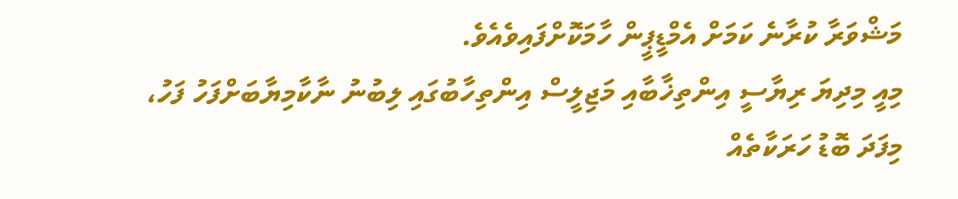މަޝްވަރާ ކުރާނެ ކަމަށް އެމްޑީޕީން ހާމަކޮށްފައިވެއެވެ.
މިއީ މިދިޔަ ރިޔާސީ އިންތިޚާބާއި މަޖިލީސް އިންތިހާބުގައި ލިބުނު ނާކާމިޔާބަށްފަހު ފަހު، މިފަދަ ބޮޑު ހަރަކާތެއް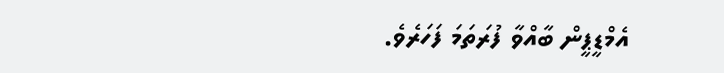އެމްޑީޕީން ބާއްވާ ފުރަތަމަ ފަހަރެވެ.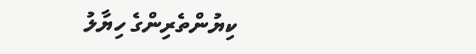ކިޔުންތެރިންގެ ހިޔާލު